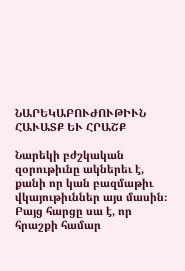ՆԱՐԵԿԱԲՈՒԺՈՒԹԻՒՆ ՀԱՒԱՏՔ ԵՒ ՀՐԱՇՔ

Նարեկի բժշկական զօրութիւնը ակներեւ է, քանի որ կան բազմաթիւ վկայութիւններ այս մասին։ Բայց հարցը սա է, որ հրաշքի համար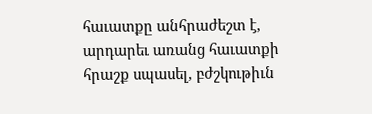հաւատքը անհրաժեշտ է, արդարեւ առանց հաւատքի հրաշք սպասել, բժշկութիւն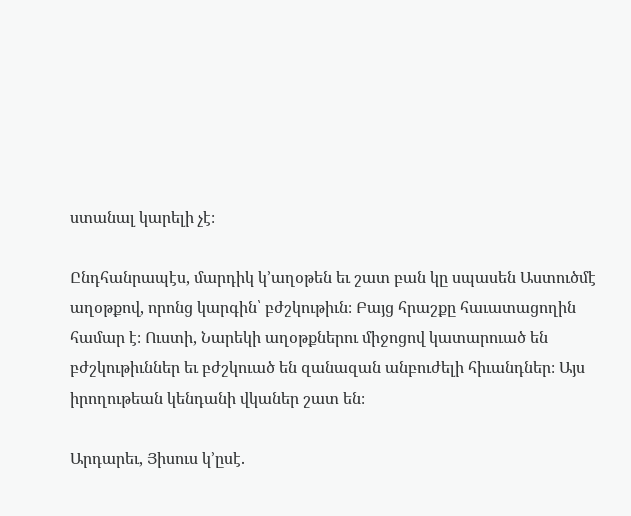ստանալ կարելի չէ։

Ընդհանրապէս, մարդիկ կ՚աղօթեն եւ շատ բան կը սպասեն Աստուծմէ աղօթքով, որոնց կարգին՝ բժշկութիւն։ Բայց հրաշքը հաւատացողին համար է։ Ուստի, Նարեկի աղօթքներու միջոցով կատարուած են բժշկութիւններ եւ բժշկուած են զանազան անբուժելի հիւանդներ։ Այս իրողութեան կենդանի վկաներ շատ են։

Արդարեւ, Յիսուս կ՚ըսէ.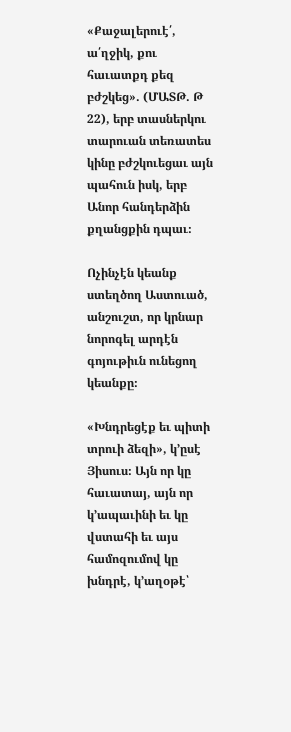«Քաջալերուէ՛, ա՛ղջիկ, քու հաւատքդ քեզ բժշկեց». (ՄԱՏԹ. Թ 22), երբ տասներկու տարուան տեռատես կինը բժշկուեցաւ այն պահուն իսկ, երբ Անոր հանդերձին քղանցքին դպաւ։

Ոչինչէն կեանք ստեղծող Աստուած, անշուշտ, որ կրնար նորոգել արդէն գոյութիւն ունեցող կեանքը։

«Խնդրեցէք եւ պիտի տրուի ձեզի», կ՚ըսէ Յիսուս։ Այն որ կը հաւատայ, այն որ կ՚ապաւինի եւ կը վստահի եւ այս համոզումով կը խնդրէ, կ՚աղօթէ՝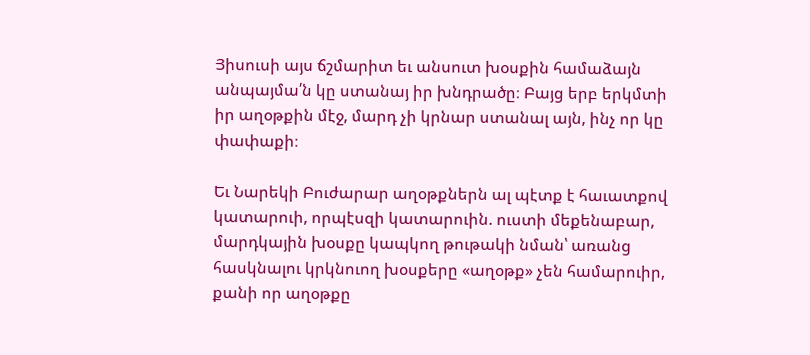Յիսուսի այս ճշմարիտ եւ անսուտ խօսքին համաձայն անպայմա՛ն կը ստանայ իր խնդրածը։ Բայց երբ երկմտի իր աղօթքին մէջ, մարդ չի կրնար ստանալ այն, ինչ որ կը փափաքի։

Եւ Նարեկի Բուժարար աղօթքներն ալ պէտք է հաւատքով կատարուի, որպէսզի կատարուին. ուստի մեքենաբար, մարդկային խօսքը կապկող թութակի նման՝ առանց հասկնալու կրկնուող խօսքերը «աղօթք» չեն համարուիր, քանի որ աղօթքը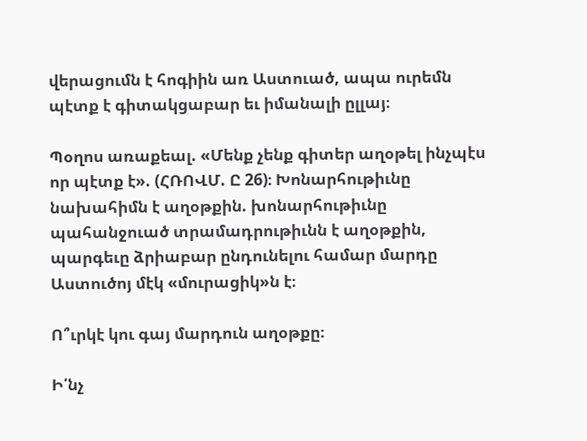վերացումն է հոգիին առ Աստուած, ապա ուրեմն պէտք է գիտակցաբար եւ իմանալի ըլլայ։

Պօղոս առաքեալ. «Մենք չենք գիտեր աղօթել ինչպէս որ պէտք է». (ՀՌՈՎՄ. Ը 26)։ Խոնարհութիւնը նախահիմն է աղօթքին. խոնարհութիւնը պահանջուած տրամադրութիւնն է աղօթքին, պարգեւը ձրիաբար ընդունելու համար մարդը Աստուծոյ մէկ «մուրացիկ»ն է։

Ո՞ւրկէ կու գայ մարդուն աղօթքը։

Ի՛նչ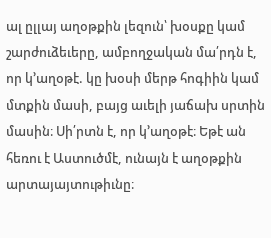ալ ըլլայ աղօթքին լեզուն՝ խօսքը կամ շարժուձեւերը, ամբողջական մա՛րդն է, որ կ՚աղօթէ. կը խօսի մերթ հոգիին կամ մտքին մասի, բայց աւելի յաճախ սրտին մասին։ Սի՛րտն է, որ կ՚աղօթէ։ Եթէ ան հեռու է Աստուծմէ, ունայն է աղօթքին արտայայտութիւնը։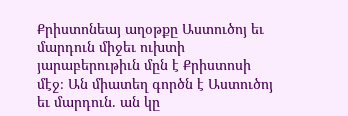Քրիստոնեայ աղօթքը Աստուծոյ եւ մարդուն միջեւ ուխտի յարաբերութիւն մըն է Քրիստոսի մէջ։ Ան միատեղ գործն է Աստուծոյ եւ մարդուն. ան կը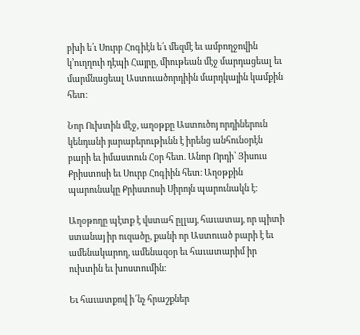բխի ե՛ւ Սուրբ Հոգիէն ե՛ւ մեզմէ եւ ամբողջովին կ՚ուղղուի դէպի Հայրը, միութեան մէջ մարդացեալ եւ մարմնացեալ Աստուածորդիին մարդկային կամքին հետ։

Նոր Ուխտին մէջ, աղօթքը Աստուծոյ որդիներուն կենդանի յարաբերութիւնն է իրենց անհունօրէն բարի եւ իմաստուն Հօր հետ. Անոր Որդի՝ Յիսուս Քրիստոսի եւ Սուրբ Հոգիին հետ։ Աղօթքին պարունակը Քրիստոսի Սիրոյն պարունակն է։

Աղօթողը պէտք է վստահ ըլլայ, հաւատայ, որ պիտի ստանայ իր ուզածը, քանի որ Աստուած բարի է եւ ամենակարող, ամենազօր եւ հաւատարիմ իր ուխտին եւ խոստումին։

Եւ հաւատքով ի՜նչ հրաշքներ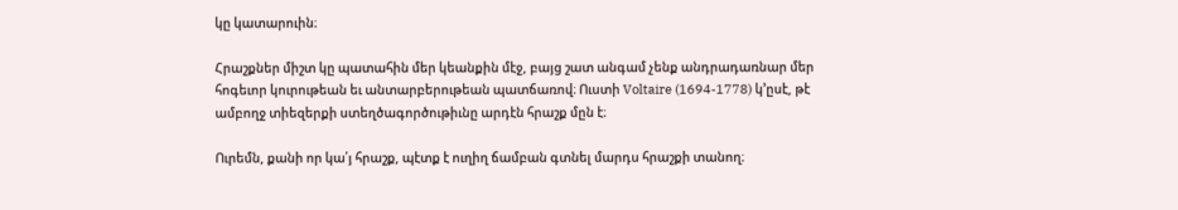կը կատարուին։

Հրաշքներ միշտ կը պատահին մեր կեանքին մէջ, բայց շատ անգամ չենք անդրադառնար մեր հոգեւոր կուրութեան եւ անտարբերութեան պատճառով։ Ուստի Voltaire (1694-1778) կ՚ըսէ, թէ ամբողջ տիեզերքի ստեղծագործութիւնը արդէն հրաշք մըն է։

Ուրեմն, քանի որ կա՛յ հրաշք, պէտք է ուղիղ ճամբան գտնել մարդս հրաշքի տանող։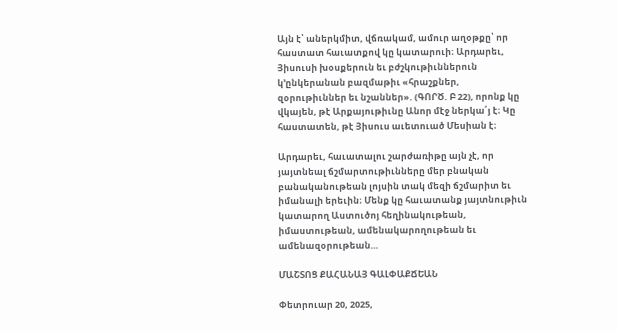Այն է՝ աներկմիտ, վճռակամ, ամուր աղօթքը՝ որ հաստատ հաւատքով կը կատարուի։ Արդարեւ, Յիսուսի խօսքերուն եւ բժշկութիւններուն կ՚ընկերանան բազմաթիւ «հրաշքներ, զօրութիւններ եւ նշաններ». (ԳՈՐԾ. Բ 22), որոնք կը վկայեն, թէ Արքայութիւնը Անոր մէջ ներկա՛յ է։ Կը հաստատեն, թէ Յիսուս աւետուած Մեսիան է։

Արդարեւ, հաւատալու շարժառիթը այն չէ, որ յայտնեալ ճշմարտութիւնները մեր բնական բանականութեան լոյսին տակ մեզի ճշմարիտ եւ իմանալի երեւին։ Մենք կը հաւատանք յայտնութիւն կատարող Աստուծոյ հեղինակութեան, իմաստութեան, ամենակարողութեան եւ ամենազօրութեան…

ՄԱՇՏՈՑ ՔԱՀԱՆԱՅ ԳԱԼՓԱՔՃԵԱՆ

Փետրուար 20, 2025,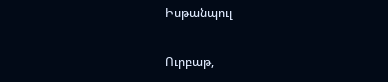Իսթանպուլ

Ուրբաթ,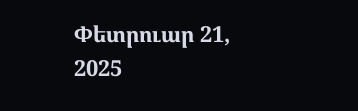Փետրուար 21, 2025